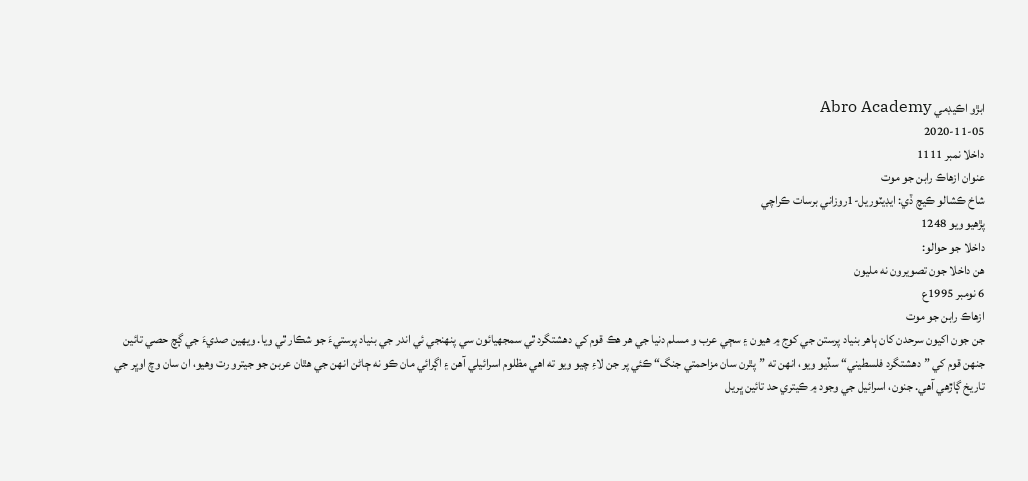ابڙو اڪيڊمي Abro Academy
2020-11-05
داخلا نمبر 1111
عنوان ازهاڪ رابن جو موت
شاخ ڪشالو ڪيچ ڏي: ايڊيٽوريل-1روزاني برسات ڪراچي
پڙهيو ويو 1248
داخلا جو حوالو:
هن داخلا جون تصويرون نه مليون
6 نومبر 1995ع
ازهاڪ رابن جو موت
جن جون اکيون سرحدن کان ٻاهر بنياد پرستن جي کوج ۾ هيون ۽ سڄي عرب و مسلم دنيا جي هر هڪ قوم کي دهشتگرد ٿي سمجهيائون سي پنهنجي ئي اندر جي بنياد پرستيءَ جو شڪار ٿي ويا. ويهين صديءَ جي ڳچ حصي تائين جنهن قوم کي ”دهشتگرد فلسطيني“ سڏيو ويو، انهن ته ”پٿرن سان مزاحمتي جنگ“ ڪئي پر جن لاءِ چيو ويو ته اهي مظلوم اسرائيلي آهن ۽ اڳرائي مان ڪو نه ڄاڻن انهن جي هٿان عربن جو جيترو رت وهيو، ان سان وچ اوڀر جي تاريخ ڳاڙهي آهي. جنون، اسرائيل جي وجود ۾ ڪيتري حد تائين ڀريل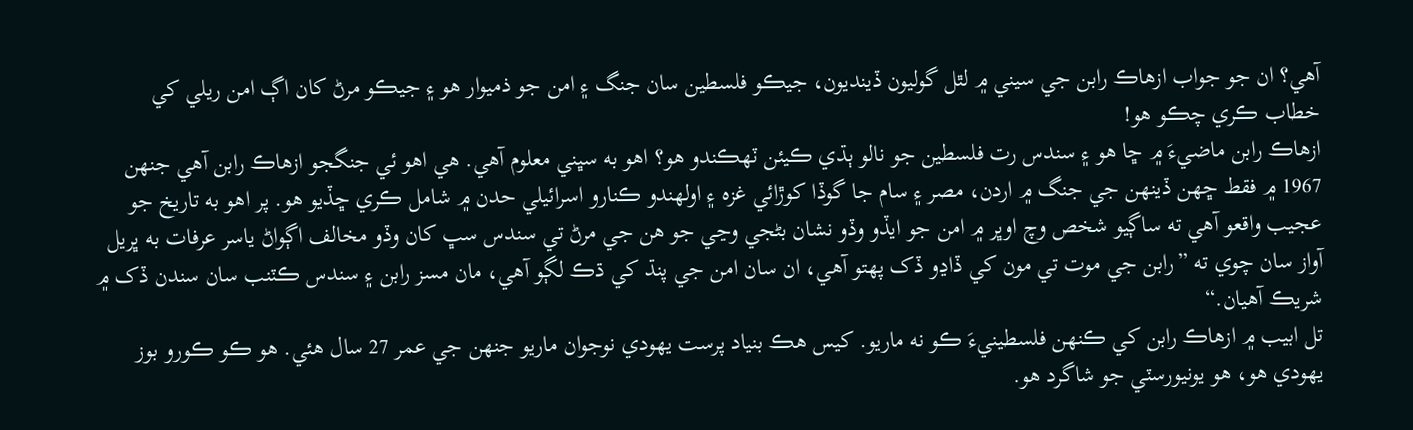آهي؟ ان جو جواب ازهاڪ رابن جي سيني ۾ لٿل گوليون ڏينديون، جيڪو فلسطين سان جنگ ۽ امن جو ذميوار هو ۽ جيڪو مرڻ کان اڳ امن ريلي کي خطاب ڪري چڪو هو!
ازهاڪ رابن ماضيءَ ۾ ڇا هو ۽ سندس رت فلسطين جو نالو ٻڌي ڪيئن ٽهڪندو هو؟ اهو به سڀني معلوم آهي. هي اهو ئي جنگجو ازهاڪ رابن آهي جنهن 1967 ۾ فقط ڇهن ڏينهن جي جنگ ۾ اردن، مصر ۽ سام جا گوڏا کوڙائي غزه ۽ اولهندو ڪنارو اسرائيلي حدن ۾ شامل ڪري ڇڏيو هو. پر اهو به تاريخ جو عجيب واقعو آهي ته ساڳيو شخص وچ اوڀر ۾ امن جو ايڏو وڏو نشان بڻجي وڃي جو هن جي مرڻ تي سندس سڀ کان وڏو مخالف اڳواڻ ياسر عرفات به ڀريل آواز سان چوي ته ”رابن جي موت تي مون کي ڏاڍو ڏک پهتو آهي، ان سان امن جي پنڌ کي ڌڪ لڳو آهي، مان مسز رابن ۽ سندس ڪٽنب سان سندن ڏک ۾ شريڪ آهيان.“
تل ابيب ۾ ازهاڪ رابن کي ڪنهن فلسطينيءَ ڪو نه ماريو. کيس هڪ بنياد پرست يهودي نوجوان ماريو جنهن جي عمر 27 سال هئي. هو ڪو ڪورو بوز يهودي هو، هو يونيورسٽي جو شاگرد هو.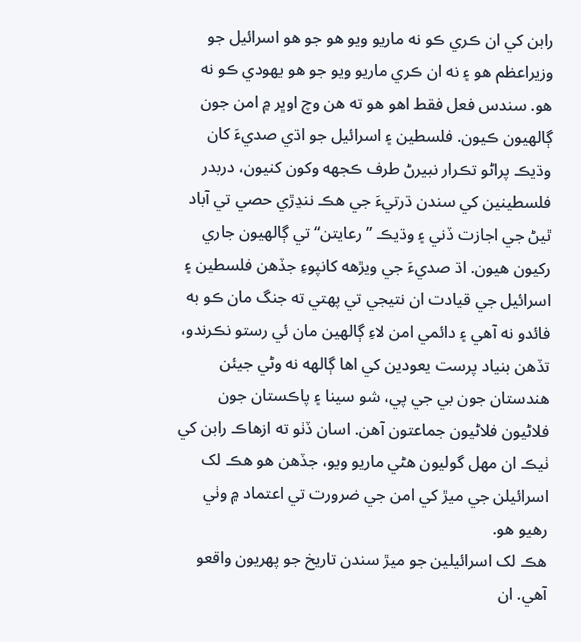رابن کي ان ڪري ڪو نه ماريو ويو هو جو هو اسرائيل جو وزيراعظم هو ۽ نه ان ڪري ماريو ويو جو هو يهودي ڪو نه هو. سندس فعل فقط اهو هو ته هن وچ اوڀر ۾ امن جون ڳالهيون ڪيون. فلسطين ۽ اسرائيل جو اڌي صديءَ کان وڌيڪ پراڻو تڪرار نبيرڻ طرف ڪجهه وکون کنيون، دربدر فلسطينين کي سندن ڌرتيءَ جي هڪ ننڍڙي حصي تي آباد ٿيڻ جي اجازت ڏني ۽ وڌيڪ ”رعايتن“ تي ڳالهيون جاري رکيون هيون. اڌ صديءَ جي ويڙهه کانپوءِ جڏهن فلسطين ۽ اسرائيل جي قيادت ان نتيجي تي پهتي ته جنگ مان ڪو به فائدو نه آهي ۽ دائمي امن لاءِ ڳالهين مان ئي رستو نڪرندو، تڏهن بنياد پرست يعودين کي اها ڳالهه نه وڻي جيئن هندستان جون بي جي پي، شو سينا ۽ پاڪستان جون فلاڻيون فلاڻيون جماعتون آهن. اسان ڏٺو ته ازهاڪ رابن کي ٺيڪ ان مهل گوليون هڻي ماريو ويو، جڏهن هو هڪ لک اسرائيلن جي ميڙ کي امن جي ضرورت تي اعتماد ۾ وٺي رهيو هو.
هڪ لک اسرائيلين جو ميڙ سندن تاريخ جو پهريون واقعو آهي. ان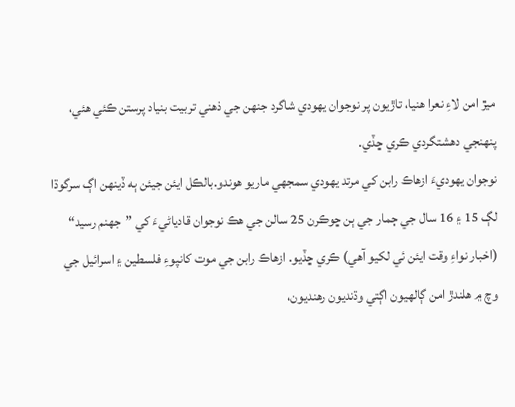ميڙ امن لاءِ نعرا هنيا، تاڙيون پر نوجوان يهودي شاگرد جنهن جي ذهني تربيت بنياد پرستن ڪئي هئي، پنهنجي دهشتگردي ڪري ڇڏي.
نوجوان يهوديءَ ازهاڪ رابن کي مرتد يهودي سمجهي ماريو هوندو.بالڪل ايئن جيئن ٻه ڏينهن اڳ سرگوڌا لڳ 15 ۽ 16 سال جي ڄمار جي ٻن ڇوڪرن 25 سالن جي هڪ نوجوان قادياڻيءَ کي ”جهنم رسيد“ (اخبار نواءِ وقت ايئن ئي لکيو آهي) ڪري ڇڏيو. ازهاڪ رابن جي موت کانپوءِ فلسطين ۽ اسرائيل جي وچ ۾ هلندڙ امن ڳالهيون اڳتي وڌنديون رهنديون،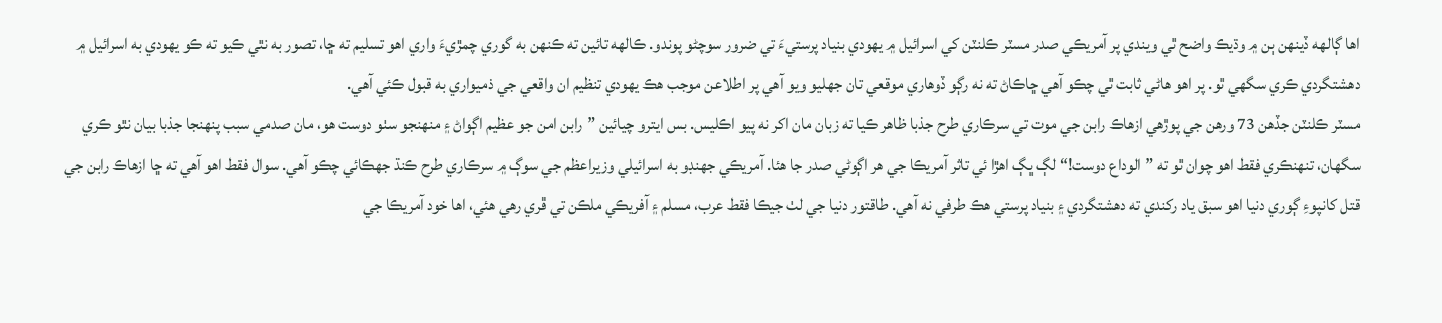اها ڳالهه ڏينهن ٻن ۾ وڌيڪ واضح ٿي ويندي پر آمريڪي صدر مسٽر ڪلنٽن کي اسرائيل ۾ يهودي بنياد پرستيءَ تي ضرور سوچڻو پوندو. ڪالهه تائين ته ڪنهن به گوري چمڙيءَ واري اهو تسليم ته ڇا، تصور به نٿي ڪيو ته ڪو يهودي به اسرائيل ۾ دهشتگردي ڪري سگهي ٿو. پر اهو هاڻي ثابت ٿي چڪو آهي ڇاڪاڻ ته نه رڳو ڏوهاري موقعي تان جهليو ويو آهي پر اطلاعن موجب هڪ يهودي تنظيم ان واقعي جي ذميواري به قبول ڪئي آهي.
مسٽر ڪلنٽن جڏهن 73 ورهن جي پوڙهي ازهاڪ رابن جي موت تي سرڪاري طرح جذبا ظاهر ڪيا ته زبان مان اکر نه پيو اڪليس. بس ايترو چيائين ”رابن امن جو عظيم اڳواڻ ۽ منهنجو سٺو دوست هو، مان صدمي سبب پنهنجا جذبا بيان نٿو ڪري سگهان، تنهنڪري فقط اهو چوان ٿو ته ”الوداع دوست!“ لڳ ڀڳ اهڙا ئي تاثر آمريڪا جي هر اڳوڻي صدر جا هئا. آمريڪي جهنڊو به اسرائيلي وزيراعظم جي سوڳ ۾ سرڪاري طرح ڪنڌ جهڪائي چڪو آهي. سوال فقط اهو آهي ته ڇا ازهاڪ رابن جي قتل کانپوءِ ڳوري دنيا اهو سبق ياد رکندي ته دهشتگردي ۽ بنياد پرستي هڪ طرفي نه آهي. طاقتور دنيا جي لٺ جيڪا فقط عرب، مسلم ۽ آفريڪي ملڪن تي ڦري رهي هئي، اها خود آمريڪا جي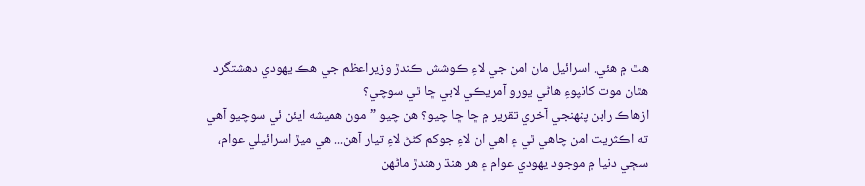هٿ ۾ هئي. اسرائيل مان امن جي لاءِ ڪوشش ڪندڙ وزيراعظم جي هڪ يهودي دهشتگرد هٿان موت کانپوءِ هاڻي يورو آمريڪي لابي ڇا ٿي سوچي؟
ازهاڪ رابن پنهنجي آخري تقرير ۾ ڇا ڇا چيو؟ هن چيو ”مون هميشه ايئن ئي سوچيو آهي ته اڪثريت امن چاهي ٿي ۽ اهي ان لاءِ جوکم کڻڻ لاءِ تيار آهن... هي ميڙ اسرائيلي عوام، سڄي دنيا ۾ موجود يهودي عوام ۽ هر هنڌ رهندڙ ماڻهن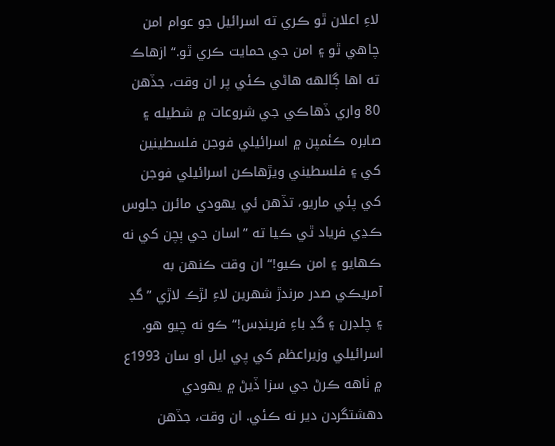لاءِ اعلان ٿو ڪري ته اسرائيل جو عوام امن چاهي ٿو ۽ امن جي حمايت ڪري ٿو.“ ازهاڪ ته اها ڳالهه هاڻي ڪئي پر ان وقت، جڏهن 80 واري ڏهاڪي جي شروعات ۾ شطيله ۽ صابره ڪئمپن ۾ اسرائيلي فوجن فلسطينين کي ۽ فلسطيني ويڙهاڪن اسرائيلي فوجن کي پئي ماريو، تڏهن ئي يهودي مائرن جلوس ڪڍي فرياد ٿي ڪيا ته ”اسان جي ٻچن کي نه ڪهايو ۽ امن ڪيو!“ ان وقت ڪنهن به آمريڪي صدر مرندڙ شهرين لاءِ لڙڪ لاڙي ”گڊ ۽ چلڊرن ۽ گڊ باءِ فرينڊس!“ ڪو نه چيو هو.
اسرائيلي وزيراعظم کي پي ايل او سان 1993ع ۾ ٺاهه ڪرڻ جي سزا ڏيڻ ۾ يهودي دهشتگردن دير نه ڪئي. ان وقت، جڏهن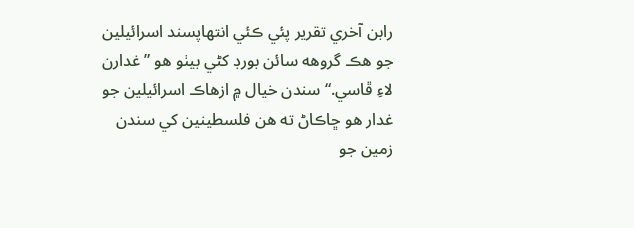رابن آخري تقرير پئي ڪئي انتهاپسند اسرائيلين جو هڪ گروهه سائن بورڊ کڻي بيٺو هو ”غدارن لاءِ ڦاسي.“ سندن خيال ۾ ازهاڪ اسرائيلين جو غدار هو ڇاڪاڻ ته هن فلسطينين کي سندن زمين جو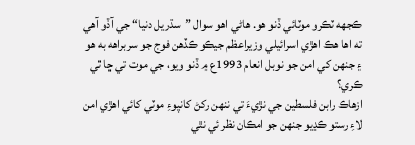ڪجهه ٽڪرو موٽائي ڏنو هو. هاڻي اهو سوال ”سڌريل دنيا“ جي آڏو آهي ته اها هڪ اهڙي اسرائيلي وزيراعظم جيڪو ڪڏهن فوج جو سربراهه به هو ۽ جنهن کي امن جو نوبل انعام 1993ع ۾ ڏنو ويو، جي موت تي ڇا ٿي ڪري؟
ازهاڪ رابن فلسطين جي نڙيءَ تي ننهن رکڻ کانپوءِ موٽي کائي اهڙي امن لاءِ رستو ڪڍيو جنهن جو امڪان نظر ئي نٿي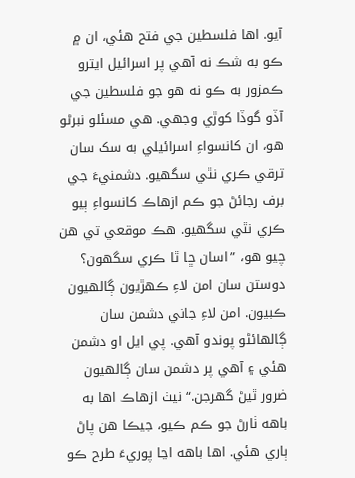آيو. اها فلسطين جي فتح هئي، ان ۾ ڪو به شڪ نه آهي پر اسرائيل ايترو ڪمزور به ڪو نه هو جو فلسطين جي آڏو گوڏا کوڙي وجهي. هي مسئلو نبرڻو هو، ان کانسواءِ اسرائيلي به سک سان ترقي ڪري نٿي سگهيو. دشمنيءَ جي برف رجائڻ جو ڪم ازهاڪ کانسواءِ ٻيو ڪري نٿي سگهيو. هڪ موقعي تي هن چيو هو، ”اسان ڇا ٿا ڪري سگهون؟ دوستن سان امن لاءِ ڪهڙيون ڳالهيون ڪبيون. امن لاءِ جاني دشمن سان ڳالهائڻو پوندو آهي. پي ايل او دشمن هئي ۽ آهي پر دشمن سان ڳالهيون ضرور ٿيڻ گهرجن.“ نيٺ ازهاڪ اها به باهه ٺارڻ جو ڪم ڪيو، جيڪا هن پاڻ ٻاري هئي. اها باهه اڃا پوريءَ طرح ڪو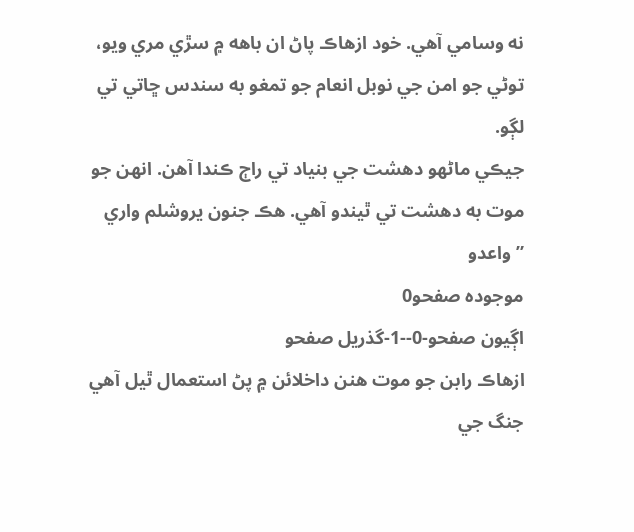نه وسامي آهي. خود ازهاڪ پاڻ ان باهه ۾ سڙي مري ويو، توڻي جو امن جي نوبل انعام جو تمغو به سندس ڇاتي تي لڳو.
جيڪي ماڻهو دهشت جي بنياد تي راڄ ڪندا آهن. انهن جو موت به دهشت تي ٿيندو آهي. هڪ جنون يروشلم واري ”واعدو
موجودہ صفحو0
اڳيون صفحو-0--1-گذريل صفحو
ازهاڪ رابن جو موت ھنن داخلائن ۾ پڻ استعمال ٿيل آھي
جنگ جي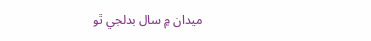ميدان ۾ سال بدلجي ٿو